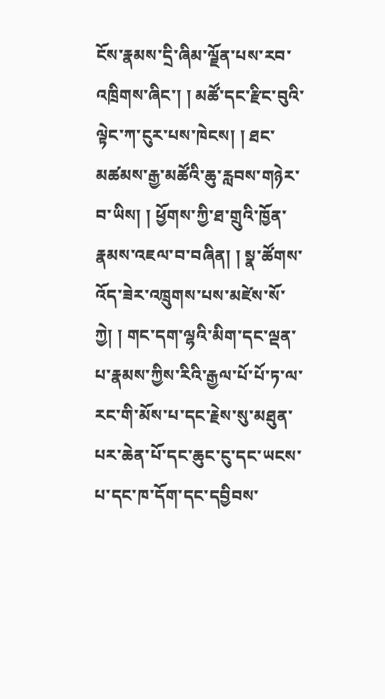ངོས་རྣམས་དྲི་ཞིམ་ལྗོན་པས་རབ་འཁྲིགས་ཞིང་། ། མཚོ་དང་རྫིང་བུའི་ལྟེང་ཀ་ངུར་པས་ཁེངས། ། ཐང་མཚམས་རྒྱ་མཚོའི་ཆུ་རླབས་གཉེར་བ་ཡིས། ། ཕྱོགས་ཀྱི་ཐ་གྲུའི་ཁྱོན་རྣམས་འཇལ་བ་བཞིན། ། སྣ་ཚོགས་འོད་ཟེར་འཁྲུགས་པས་མཛེས་སོ་ཀྱེ། ། གང་དག་ལྷའི་མིག་དང་ལྡན་པ་རྣམས་ཀྱིས་རིའི་རྒྱལ་པོ་པོ་ཏ་ལ་རང་གི་མོས་པ་དང་རྗེས་སུ་མཐུན་པར་ཆེན་པོ་དང་ཆུང་ངུ་དང་ཡངས་པ་དང་ཁ་དོག་དང་དབྱིབས་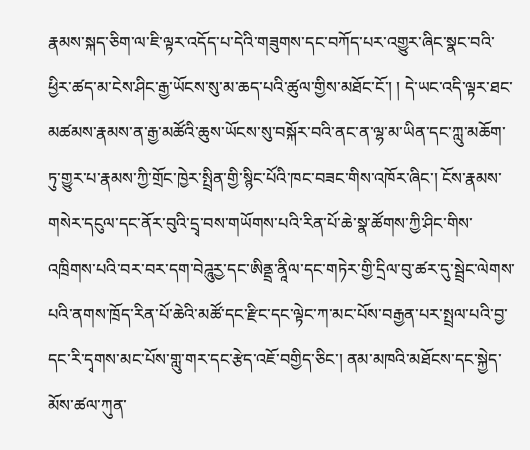རྣམས་སྐད་ཅིག་ལ་ཇི་ལྟར་འདོད་པ་དེའི་གཟུགས་དང་བཀོད་པར་འགྱུར་ཞིང་སྣང་བའི་ཕྱིར་ཚད་མ་ངེས་ཤིང་རྒྱ་ཡོངས་སུ་མ་ཆད་པའི་ཚུལ་གྱིས་མཐོང་ངོ་། ། དེ་ཡང་འདི་ལྟར་ཐང་མཚམས་རྣམས་ན་རྒྱ་མཚོའི་ཆུས་ཡོངས་སུ་བསྐོར་བའི་ནང་ན་ལྷ་མ་ཡིན་དང་ཀླུ་མཆོག་ཏུ་གྱུར་པ་རྣམས་ཀྱི་གྲོང་ཁྱེར་སྤྲིན་གྱི་སྙིང་པོའི་ཁང་བཟང་གིས་འཁོར་ཞིང་། ངོས་རྣམས་གསེར་དངུལ་དང་ནོར་བུའི་དྲྭ་བས་གཡོགས་པའི་རིན་པོ་ཆེ་སྣ་ཚོགས་ཀྱི་ཤིང་གིས་འཁྲིགས་པའི་བར་བར་དག་བེཌཱུརྱ་དང་ཨིནྡྲ་ནཱིལ་དང་གཏེར་གྱི་དྲིལ་བུ་ཚར་དུ་སྦྲེང་ལེགས་པའི་ནགས་ཁྲོད་རིན་པོ་ཆེའི་མཚོ་དང་རྫིང་དང་ལྟེང་ཀ་མང་པོས་བརྒྱན་པར་སྤྲལ་པའི་བྱ་དང་རི་དྭགས་མང་པོས་གླུ་གར་དང་རྩེད་འཇོ་བགྱིད་ཅིང་། ནམ་མཁའི་མཐོངས་དང་སྐྱེད་མོས་ཚལ་ཀུན་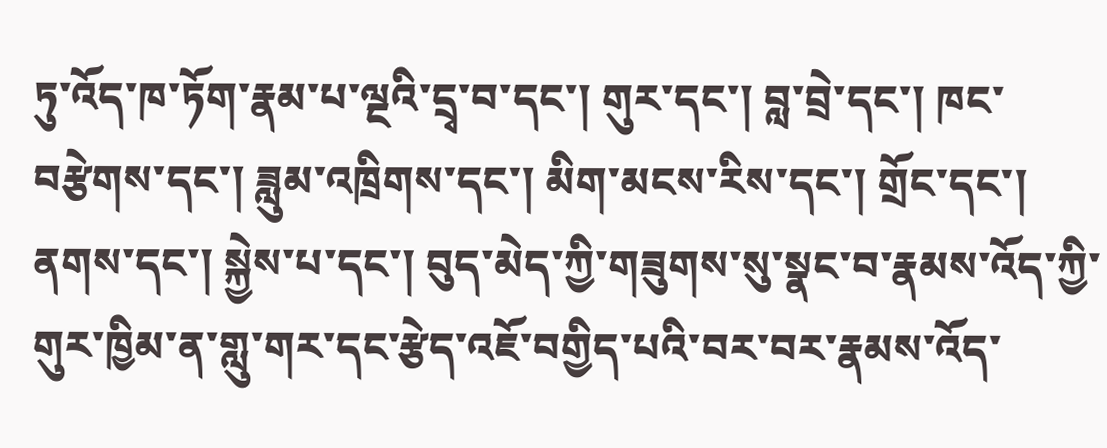ཏུ་འོད་ཁ་ཏོག་རྣམ་པ་ལྔའི་དྲྭ་བ་དང་། གུར་དང་། བླ་བྲེ་དང་། ཁང་བརྩེགས་དང་། ཟླུམ་འཁྲིགས་དང་། མིག་མངས་རིས་དང་། གྲོང་དང་། ནགས་དང་། སྐྱེས་པ་དང་། བུད་མེད་ཀྱི་གཟུགས་སུ་སྣང་བ་རྣམས་འོད་ཀྱི་གུར་ཁྱིམ་ན་གླུ་གར་དང་རྩེད་འཇོ་བགྱིད་པའི་བར་བར་རྣམས་འོད་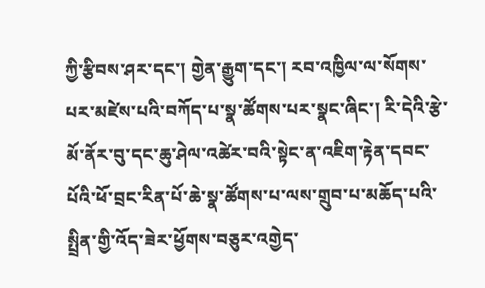ཀྱི་རྩིབས་ཤར་དང་། གྱེན་རྒྱུག་དང་། རབ་འཁྱིལ་ལ་སོགས་པར་མཛེས་པའི་བཀོད་པ་སྣ་ཚོགས་པར་སྣང་ཞིང་། རི་དེའི་རྩེ་མོ་ནོར་བུ་དང་ཆུ་ཤེལ་འཚེར་བའི་སྟེང་ན་འཇིག་རྟེན་དབང་པོའི་ཕོ་བྲང་རིན་པོ་ཆེ་སྣ་ཚོགས་པ་ལས་གྲུབ་པ་མཆོད་པའི་སྤྲིན་གྱི་འོད་ཟེར་ཕྱོགས་བཅུར་འགྱེད་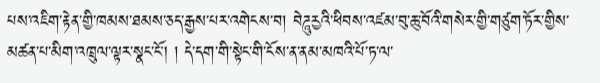པས་འཇིག་རྟེན་གྱི་ཁམས་ཐམས་ཅད་རྒྱས་པར་འགེངས་བ། བེཌཱུརྱའི་ཕིབས་འཛམ་བུ་ཆུ་བོའི་གསེར་གྱི་གཙུག་ཏོར་གྱིས་མཚན་པ་མིག་འཁྲུལ་ལྟར་སྣང་ངོ། ། དེ་དག་གི་སྟེང་གི་ངོས་ན་ནམ་མཁའི་པོ་ཏ་ལ་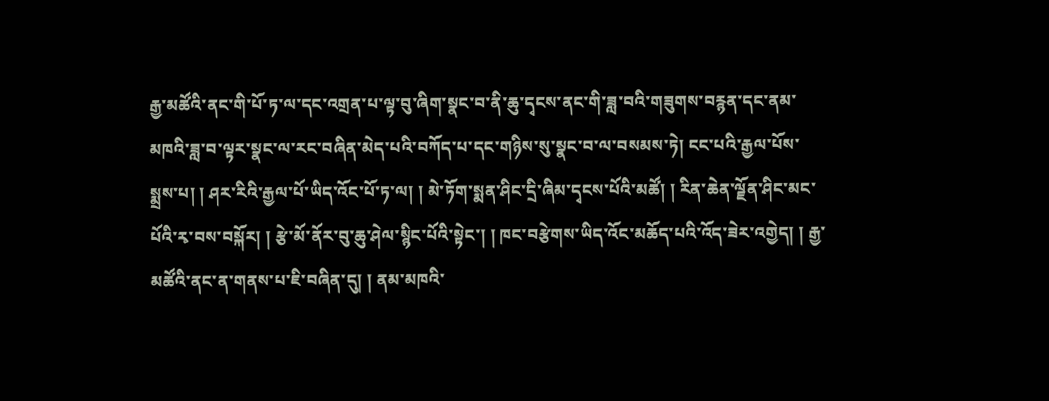རྒྱ་མཚོའི་ནང་གི་པོ་ཏ་ལ་དང་འགྲན་པ་ལྟ་བུ་ཞིག་སྣང་བ་ནི་ཆུ་དྭངས་ནང་གི་ཟླ་བའི་གཟུགས་བརྙན་དང་ནམ་མཁའི་ཟླ་བ་ལྟར་སྣང་ལ་རང་བཞིན་མེད་པའི་བཀོད་པ་དང་གཉིས་སུ་སྣང་བ་ལ་བསམས་ཏེ། ངང་པའི་རྒྱལ་པོས་སྨྲས་པ། ། ཤར་རིའི་རྒྱལ་པོ་ཡིད་འོང་པོ་ཏ་ལ། ། མེ་ཏོག་སྨན་ཤིང་དྲི་ཞིམ་དྭངས་པོའི་མཚོ། ། རིན་ཆེན་ལྗོན་ཤིང་མང་པོའི་རྭ་བས་བསྐོར། ། རྩེ་མོ་ནོར་བུ་ཆུ་ཤེལ་སྙིང་པོའི་སྟེང་། ། ཁང་བརྩེགས་ཡིད་འོང་མཆོད་པའི་འོད་ཟེར་འགྱེད། ། རྒྱ་མཚོའི་ནང་ན་གནས་པ་ཇི་བཞིན་དུ། ། ནམ་མཁའི་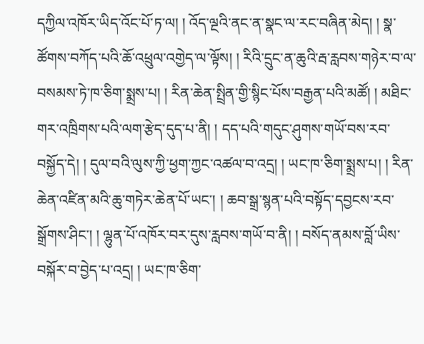དཀྱིལ་འཁོར་ཡིད་འོང་པོ་ཏ་ལ། ། འོད་ལྔའི་ནང་ན་སྣང་ལ་རང་བཞིན་མེད། ། སྣ་ཚོགས་བཀོད་པའི་ཆོ་འཕྲུལ་འགྱེད་ལ་ལྟོས། ། རིའི་དྲུང་ན་ཆུའི་རྦ་རླབས་གཉེར་བ་ལ་བསམས་ཏེ་ཁ་ཅིག་སྨྲས་པ། ། རིན་ཆེན་སྤྲིན་གྱི་སྙིང་པོས་བརྒྱན་པའི་མཚོ། ། མཐིང་གར་འཁྲིགས་པའི་ལག་རྩེད་དུད་པ་ནི། ། དད་པའི་གདུང་ཤུགས་གཡོ་བས་རབ་བསྐྱོད་དེ། ། དུལ་བའི་ལུས་ཀྱི་ཕྱག་ཀྱང་འཚལ་བ་འདྲ། ། ཡང་ཁ་ཅིག་སྨྲས་པ། ། རིན་ཆེན་འཛིན་མའི་ཆུ་གཏེར་ཆེན་པོ་ཡང་། ། ཆབ་སྒྲ་སྙན་པའི་བསྟོད་དབྱངས་རབ་སྒྲོགས་ཤིང་། ། ལྷུན་པོ་འཁོར་བར་དུས་རླབས་གཡོ་བ་ནི། ། བསོད་ནམས་བློ་ཡིས་བསྐོར་བ་བྱེད་པ་འདྲ། ། ཡང་ཁ་ཅིག་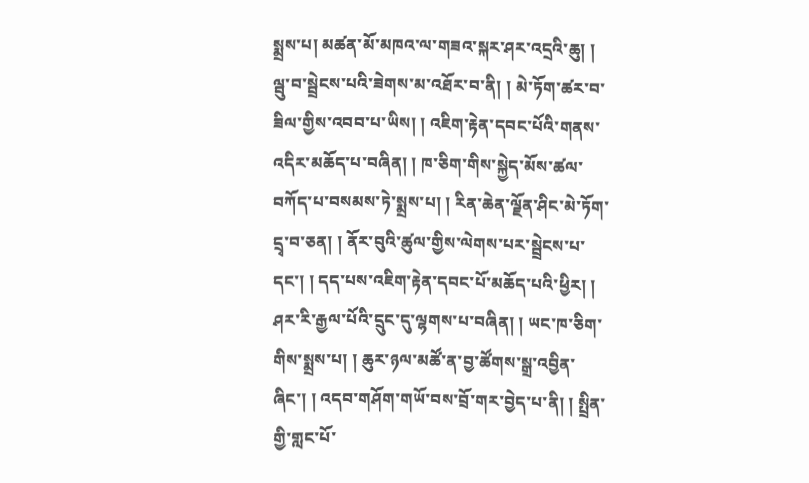སྨྲས་པ། མཚན་མོ་མཁའ་ལ་གཟའ་སྐར་ཤར་འདྲའི་ཆུ། ། ལྦུ་བ་སྦྲེངས་པའི་ཟེགས་མ་འཐོར་བ་ནི། ། མེ་ཏོག་ཚར་བ་ཟིལ་གྱིས་འབབ་པ་ཡིས། ། འཇིག་རྟེན་དབང་པོའི་གནས་འདིར་མཆོད་པ་བཞིན། ། ཁ་ཅིག་གིས་སྐྱེད་མོས་ཚལ་བཀོད་པ་བསམས་ཏེ་སྨྲས་པ། ། རིན་ཆེན་ལྗོན་ཤིང་མེ་ཏོག་དྲྭ་བ་ཅན། ། ནོར་བུའི་ཚུལ་གྱིས་ལེགས་པར་སྦྲེངས་པ་དང་། ། དད་པས་འཇིག་རྟེན་དབང་པོ་མཆོད་པའི་ཕྱིར། ། ཤར་རི་རྒྱལ་པོའི་དྲུང་དུ་ལྷགས་པ་བཞིན། ། ཡང་ཁ་ཅིག་གིས་སྨྲས་པ། ། ཆུར་ཉལ་མཚོ་ན་བྱ་ཚོགས་སྒྲ་འབྱིན་ཞིང་། ། འདབ་གཤོག་གཡོ་བས་བྲོ་གར་བྱེད་པ་ནི། ། སྤྲིན་གྱི་གླང་པོ་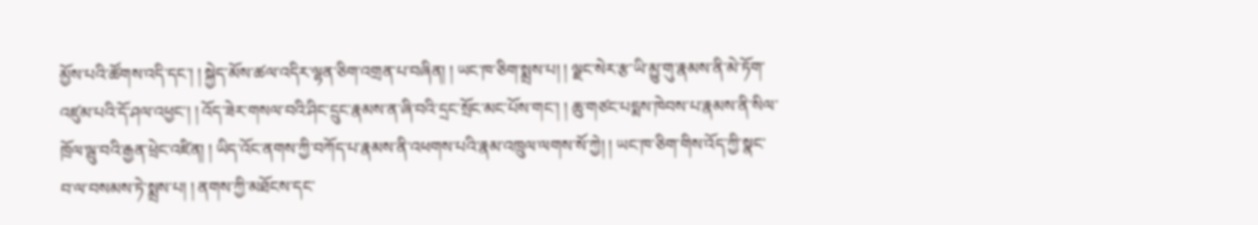མྱོས་པའི་ཚོགས་འདི་དང་། ། སྐྱེད་མོས་ཚལ་འདིར་ལྷན་ཅིག་འགྲན་པ་བཞིན། ། ཡང་ཁ་ཅིག་སྨྲས་པ། ། ལྗང་སེར་རྩ་ཡི་མྱུ་གུ་རྣམས་ནི་མེ་ཏོག་འཛུམ་པའི་དོ་ཤལ་འཕྱང་། ། འོད་ཟེར་གསལ་བའི་ཤིང་དྲུང་རྣམས་ན་ཞི་བའི་དྲང་སྲོང་མང་པོས་གང་། ། ཆུ་གཙང་པདྨས་ཁེབས་པ་རྣམས་ནི་སིལ་ཁྲོལ་ལྦུ་བའི་རྒྱན་ཕྲེང་འཛིན། ། ཡིད་འོང་ནགས་ཀྱི་བཀོད་པ་རྣམས་ནི་འཕགས་པའི་རྣམ་འཁྲུལ་ལགས་སོ་ཀྱེ། ། ཡང་ཁ་ཅིག་གིས་འོད་ཀྱི་སྣང་བ་ལ་བསམས་ཏེ་སྨྲས་པ། ། ནགས་ཀྱི་མཐོངས་དང་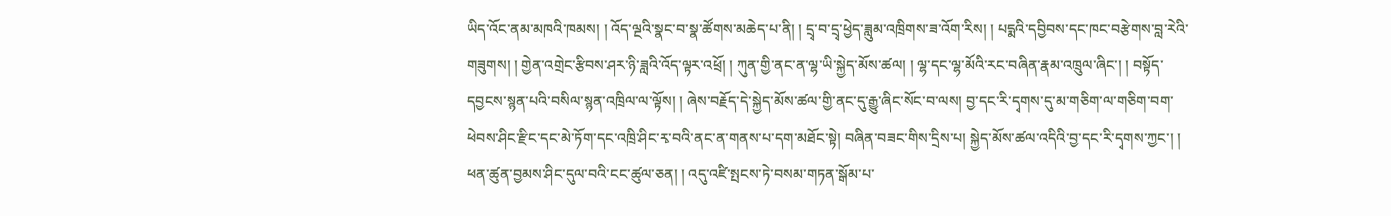ཡིད་འོང་ནམ་མཁའི་ཁམས། ། འོད་ལྔའི་སྣང་བ་སྣ་ཚོགས་མཆེད་པ་ནི། ། དྲྭ་བ་དྲྭ་ཕྱེད་ཟླུམ་འཁྲིགས་ཟ་འོག་རིས། ། པདྨའི་དབྱིབས་དང་ཁང་བརྩེགས་བླ་རེའི་གཟུགས། ། གྱེན་འགྲེང་རྩིབས་ཤར་ཉི་ཟླའི་འོད་ལྟར་འཕྲོ། ། ཀུན་གྱི་ནང་ན་ལྷ་ཡི་སྐྱེད་མོས་ཚལ། ། ལྷ་དང་ལྷ་མོའི་རང་བཞིན་རྣམ་འཁྲུལ་ཞིང་། ། བསྟོད་དབྱངས་སྙན་པའི་བསིལ་སྙན་འཁྲིལ་ལ་ལྟོས། ། ཞེས་བརྗོད་དེ་སྐྱེད་མོས་ཚལ་གྱི་ནང་དུ་རྒྱུ་ཞིང་སོང་བ་ལས། བྱ་དང་རི་དྭགས་དུ་མ་གཅིག་ལ་གཅིག་བག་ཕེབས་ཤིང་རྫིང་དང་མེ་ཏོག་དང་འཁྲི་ཤིང་རྭ་བའི་ནང་ན་གནས་པ་དག་མཐོང་སྟེ། བཞིན་བཟང་གིས་དྲིས་པ། སྐྱེད་མོས་ཚལ་འདིའི་བྱ་དང་རི་དྭགས་ཀྱང་། ། ཕན་ཚུན་བྱམས་ཤིང་དུལ་བའི་ངང་ཚུལ་ཅན། ། འདུ་འཛི་སྤངས་ཏེ་བསམ་གཏན་སྒོམ་པ་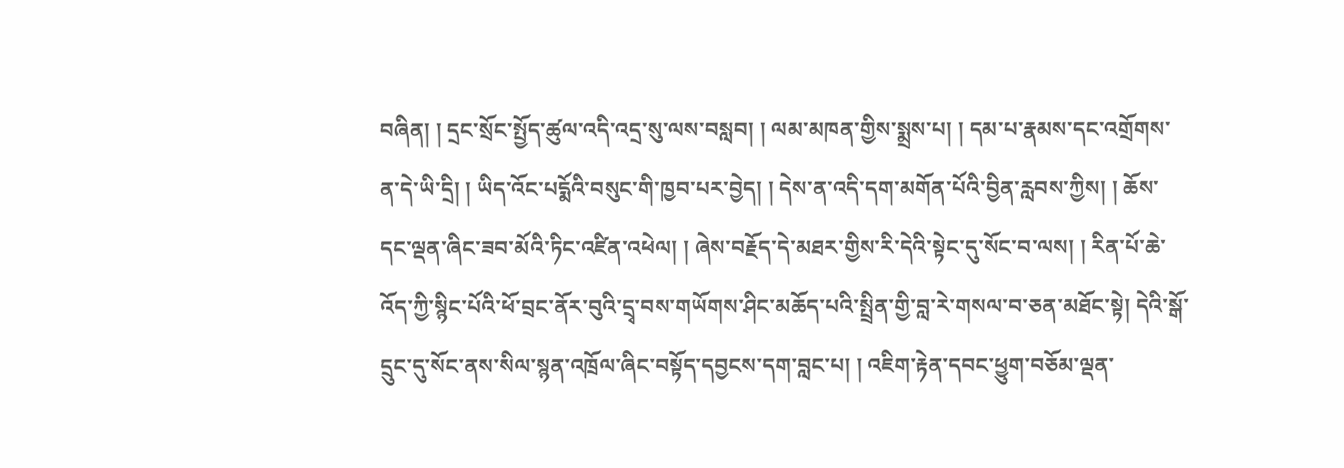བཞིན། ། དྲང་སྲོང་སྤྱོད་ཚུལ་འདི་འདྲ་སུ་ལས་བསླབ། ། ལམ་མཁན་གྱིས་སྨྲས་པ། ། དམ་པ་རྣམས་དང་འགྲོགས་ན་དེ་ཡི་དྲི། ། ཡིད་འོང་པདྨོའི་བསུང་གི་ཁྱབ་པར་བྱེད། ། དེས་ན་འདི་དག་མགོན་པོའི་བྱིན་རླབས་ཀྱིས། ། ཆོས་དང་ལྡན་ཞིང་ཟབ་མོའི་ཏིང་འཛིན་འཕེལ། ། ཞེས་བརྗོད་དེ་མཐར་གྱིས་རི་དེའི་སྟེང་དུ་སོང་བ་ལས། ། རིན་པོ་ཆེ་འོད་ཀྱི་སྙིང་པོའི་ཕོ་བྲང་ནོར་བུའི་དྲྭ་བས་གཡོགས་ཤིང་མཆོད་པའི་སྤྲིན་གྱི་བླ་རེ་གསལ་བ་ཅན་མཐོང་སྟེ། དེའི་སྒོ་དྲུང་དུ་སོང་ནས་སིལ་སྙན་འཁྲོལ་ཞིང་བསྟོད་དབྱངས་དག་བླང་པ། ། འཇིག་རྟེན་དབང་ཕྱུག་བཅོམ་ལྡན་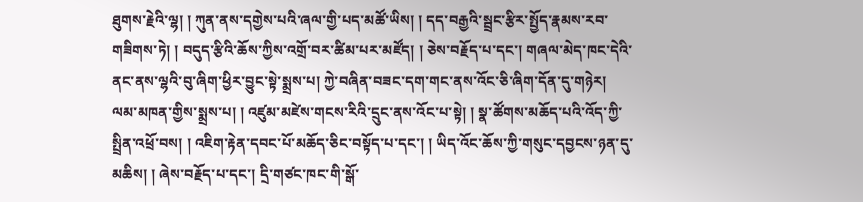ཐུགས་རྗེའི་ལྷ། ། ཀུན་ནས་དགྱེས་པའི་ཞལ་གྱི་པད་མཚོ་ཡིས། ། དད་བརྒྱའི་སྦྲང་རྩིར་སྤྱོད་རྣམས་རབ་གཟིགས་ཏེ། ། བདུད་རྩིའི་ཆོས་ཀྱིས་འགྲོ་བར་ཚིམ་པར་མཛོད། ། ཅེས་བརྗོད་པ་དང་། གཞལ་མེད་ཁང་དེའི་ནང་ནས་ལྷའི་བུ་ཞིག་ཕྱིར་བྱུང་སྟེ་སྨྲས་པ། ཀྱེ་བཞིན་བཟང་དག་གང་ནས་འོང་ཅི་ཞིག་དོན་དུ་གཉེར། ལམ་མཁན་གྱིས་སྨྲས་པ། ། འཛུམ་མཛེས་གངས་རིའི་དྲུང་ནས་འོང་པ་སྟེ། ། སྣ་ཚོགས་མཆོད་པའི་འོད་ཀྱི་སྤྲིན་འཕྲོ་བས། ། འཇིག་རྟེན་དབང་པོ་མཆོད་ཅིང་བསྟོད་པ་དང་། ། ཡིད་འོང་ཆོས་ཀྱི་གསུང་དབྱངས་ཉན་དུ་མཆིས། ། ཞེས་བརྗོད་པ་དང་། དྲི་གཙང་ཁང་གི་སྒོ་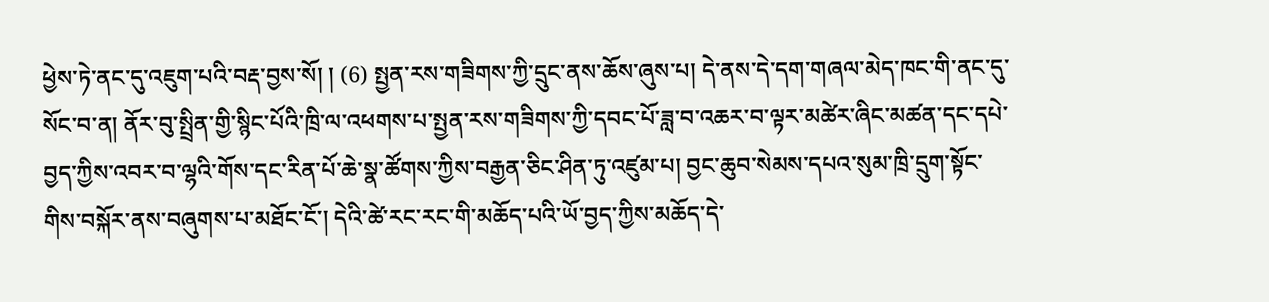ཕྱེས་ཏེ་ནང་དུ་འཇུག་པའི་བརྡ་བྱས་སོ། ། (6) སྤྱན་རས་གཟིགས་ཀྱི་དྲུང་ནས་ཆོས་ཞུས་པ། དེ་ནས་དེ་དག་གཞལ་མེད་ཁང་གི་ནང་དུ་སོང་བ་ན། ནོར་བུ་སྤྲིན་གྱི་སྙིང་པོའི་ཁྲི་ལ་འཕགས་པ་སྤྱན་རས་གཟིགས་ཀྱི་དབང་པོ་ཟླ་བ་འཆར་བ་ལྟར་མཚེར་ཞིང་མཚན་དང་དཔེ་བྱད་ཀྱིས་འབར་བ་ལྷའི་གོས་དང་རིན་པོ་ཆེ་སྣ་ཚོགས་ཀྱིས་བརྒྱན་ཅིང་ཤིན་ཏུ་འཛུམ་པ། བྱང་ཆུབ་སེམས་དཔའ་སུམ་ཁྲི་དྲུག་སྟོང་གིས་བསྐོར་ནས་བཞུགས་པ་མཐོང་ངོ་། དེའི་ཚེ་རང་རང་གི་མཆོད་པའི་ཡོ་བྱད་ཀྱིས་མཆོད་དེ་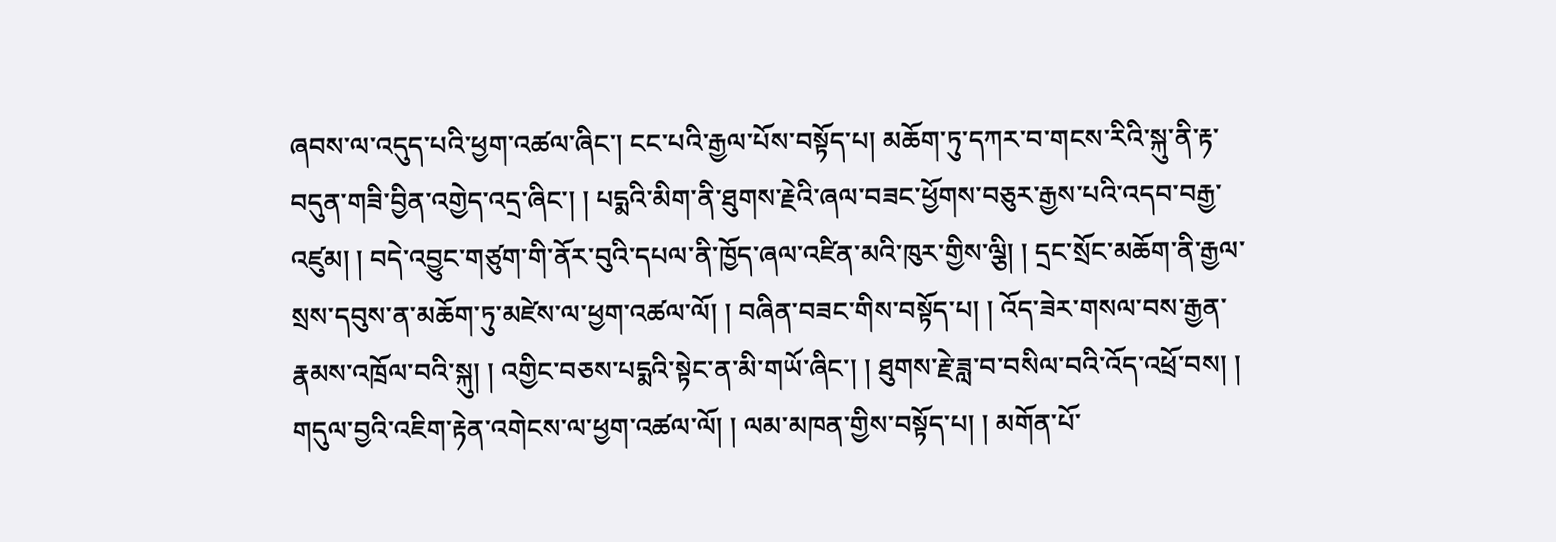ཞབས་ལ་འདུད་པའི་ཕྱག་འཚལ་ཞིང་། ངང་པའི་རྒྱལ་པོས་བསྟོད་པ། མཆོག་ཏུ་དཀར་བ་གངས་རིའི་སྐུ་ནི་རྟ་བདུན་གཟི་བྱིན་འགྱེད་འདྲ་ཞིང་། ། པདྨའི་མིག་ནི་ཐུགས་རྗེའི་ཞལ་བཟང་ཕྱོགས་བཅུར་རྒྱས་པའི་འདབ་བརྒྱ་འཛུམ། ། བདེ་འབྱུང་གཙུག་གི་ནོར་བུའི་དཔལ་ནི་ཁྱོད་ཞལ་འཛིན་མའི་ཁུར་གྱིས་ལྕི། ། དྲང་སྲོང་མཆོག་ནི་རྒྱལ་སྲས་དབུས་ན་མཆོག་ཏུ་མཛེས་ལ་ཕྱག་འཚལ་ལོ། ། བཞིན་བཟང་གིས་བསྟོད་པ། ། འོད་ཟེར་གསལ་བས་རྒྱན་རྣམས་འཁྲོལ་བའི་སྐུ། ། འགྱིང་བཅས་པདྨའི་སྟེང་ན་མི་གཡོ་ཞིང་། ། ཐུགས་རྗེ་ཟླ་བ་བསིལ་བའི་འོད་འཕྲོ་བས། ། གདུལ་བྱའི་འཇིག་རྟེན་འགེངས་ལ་ཕྱག་འཚལ་ལོ། ། ལམ་མཁན་གྱིས་བསྟོད་པ། ། མགོན་པོ་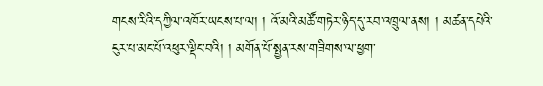གངས་རིའི་དཀྱིལ་འཁོར་ཡངས་པ་ལ། ། འོ་མའི་མཚོ་གཏེར་ཉིད་དུ་རབ་འཁྲུལ་ནས། ། མཚན་དཔེའི་ངུར་པ་མང་པོ་འཕུར་ལྡིང་བའི། ། མགོན་པོ་སྤྱན་རས་གཟིགས་ལ་ཕྱག་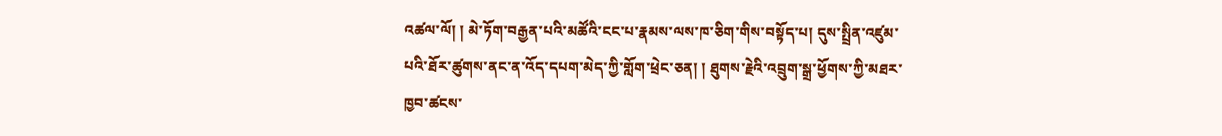འཚལ་ལོ། ། མེ་ཏོག་བརྒྱན་པའི་མཚོའི་ངང་པ་རྣམས་ལས་ཁ་ཅིག་གིས་བསྟོད་པ། དུས་སྤྲིན་འཛུམ་པའི་ཐོར་ཚུགས་ནང་ན་འོད་དཔག་མེད་ཀྱི་གློག་ཕྲེང་ཅན། ། ཐུགས་རྗེའི་འབྲུག་སྒྲ་ཕྱོགས་ཀྱི་མཐར་ཁྱབ་ཚངས་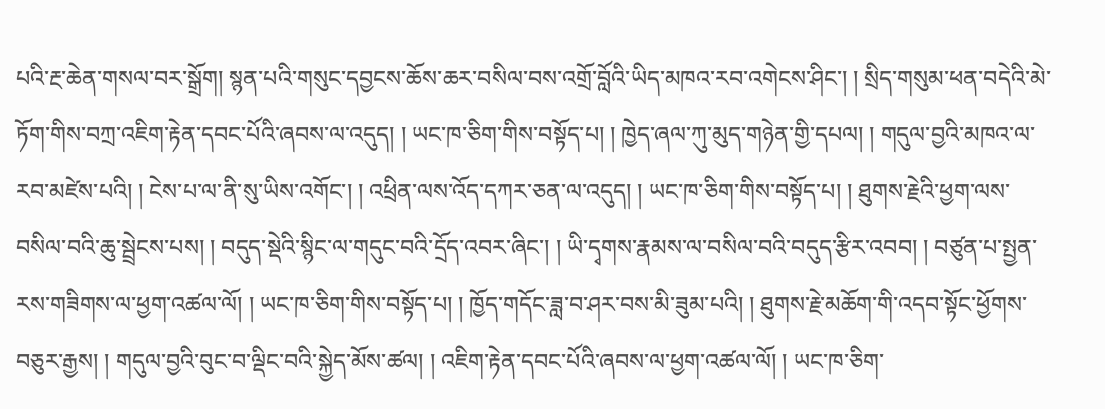པའི་རྔ་ཆེན་གསལ་བར་སྒྲོག། སྙན་པའི་གསུང་དབྱངས་ཆོས་ཆར་བསིལ་བས་འགྲོ་བློའི་ཡིད་མཁའ་རབ་འགེངས་ཤིང་། ། སྲིད་གསུམ་ཕན་བདེའི་མེ་ཏོག་གིས་བཀྲ་འཇིག་རྟེན་དབང་པོའི་ཞབས་ལ་འདུད། ། ཡང་ཁ་ཅིག་གིས་བསྟོད་པ། ། ཁྱེད་ཞལ་ཀུ་མུད་གཉེན་གྱི་དཔལ། ། གདུལ་བྱའི་མཁའ་ལ་རབ་མཛེས་པའི། ། ངེས་པ་ལ་ནི་སུ་ཡིས་འགོང་། ། འཕྲིན་ལས་འོད་དཀར་ཅན་ལ་འདུད། ། ཡང་ཁ་ཅིག་གིས་བསྟོད་པ། ། ཐུགས་རྗེའི་ཕྱག་ལས་བསིལ་བའི་ཆུ་སྦྲེངས་པས། ། བདུད་སྡེའི་སྙིང་ལ་གདུང་བའི་དྲོད་འབར་ཞིང་། ། ཡི་དྭགས་རྣམས་ལ་བསིལ་བའི་བདུད་རྩིར་འབབ། ། བཙུན་པ་སྤྱན་རས་གཟིགས་ལ་ཕྱག་འཚལ་ལོ། ། ཡང་ཁ་ཅིག་གིས་བསྟོད་པ། ། ཁྱོད་གདོང་ཟླ་བ་ཤར་བས་མི་ཟུམ་པའི། ། ཐུགས་རྗེ་མཆོག་གི་འདབ་སྟོང་ཕྱོགས་བཅུར་རྒྱས། ། གདུལ་བྱའི་བུང་བ་ལྡིང་བའི་སྐྱེད་མོས་ཚལ། ། འཇིག་རྟེན་དབང་པོའི་ཞབས་ལ་ཕྱག་འཚལ་ལོ། ། ཡང་ཁ་ཅིག་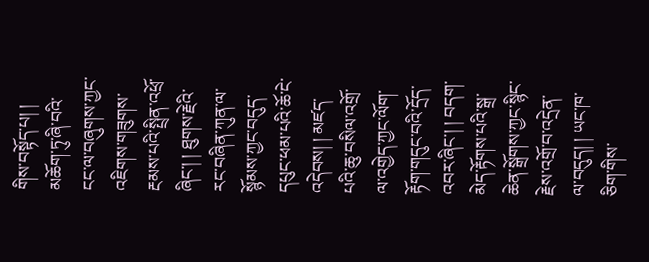གིས་བསྟོད་པ། ། མཆོག་ཏུ་ཞི་བའི་ངང་ལ་བཞུགས་ཀྱང་འཇིགས་གཟུགས་རྔམས་པའི་སྤྲིན་འཕྲོ་ཞིང་། ། ཐུགས་རྗེའི་རང་བཞིན་ཀུན་ལ་སྙོམས་ཀྱང་བདུད་དཔུང་ཕམ་པའི་ཆོ་ངེ་འདེབས། ། མཛད་པའི་ཆུ་བསིལ་འགྲོ་ལ་འགྱེད་ཀྱང་ལོག་རྟོག་གདུང་བའི་དྲོད་འབར་ཞིང་། ། བདག་མེད་རྟོགས་པའི་སྒྲ་ཆེན་སྒྲོགས་ཀྱང་སྙིང་རྗེས་འགྲོ་བ་འདྲེན་ལ་བདུད། ། ཡང་ཁ་ཅིག་གིས་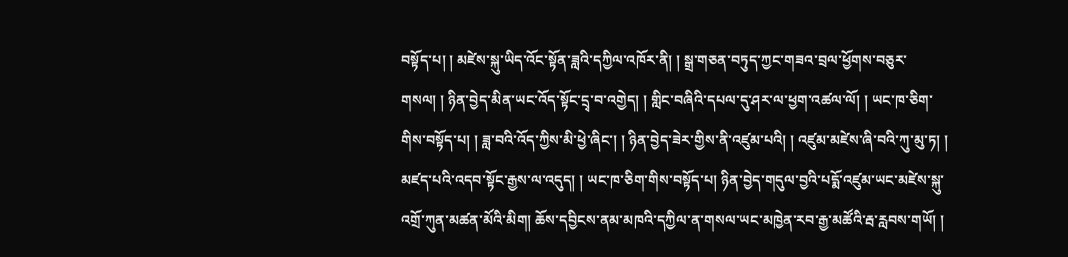བསྟོད་པ། ། མཛེས་སྐུ་ཡིད་འོང་སྟོན་ཟླའི་དཀྱིལ་འཁོར་ནི། ། སྒྲ་གཅན་བཏུད་ཀྱང་གཟའ་བྲལ་ཕྱོགས་བཅུར་གསལ། ། ཉིན་བྱེད་མིན་ཡང་འོད་སྟོང་དྲྭ་བ་འགྱེད། ། གླིང་བཞིའི་དཔལ་དུ་ཤར་ལ་ཕྱག་འཚལ་ལོ། ། ཡང་ཁ་ཅིག་གིས་བསྟོད་པ། ། ཟླ་བའི་འོད་ཀྱིས་མི་ཕྱེ་ཞིང་། ། ཉིན་བྱེད་ཟེར་གྱིས་ནི་འཛུམ་པའི། ། འཛུམ་མཛེས་ཞི་བའི་ཀུ་མུ་ཏ། ། མཛད་པའི་འདབ་སྟོང་རྒྱས་ལ་འདུད། ། ཡང་ཁ་ཅིག་གིས་བསྟོད་པ། ཉིན་བྱེད་གདུལ་བྱའི་པདྨོ་འཛུམ་ཡང་མཛེས་སྐུ་འགྲོ་ཀུན་མཚན་མོའི་མིག། ཆོས་དབྱིངས་ནམ་མཁའི་དཀྱིལ་ན་གསལ་ཡང་མཁྱེན་རབ་རྒྱ་མཚོའི་རྦ་རླབས་གཡོ། །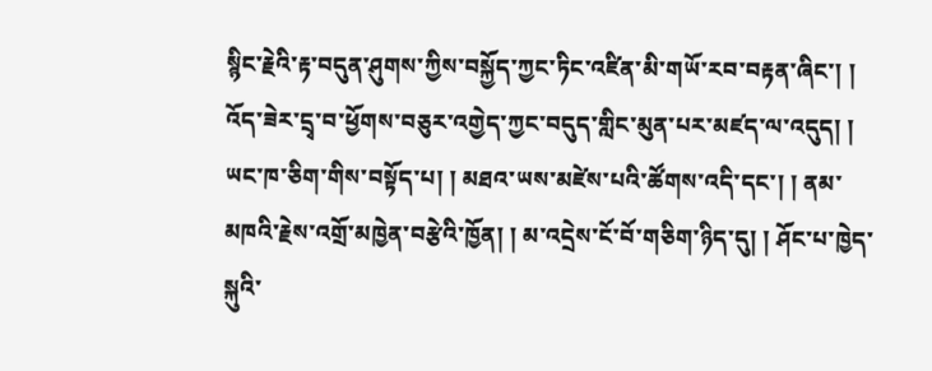སྙིང་རྗེའི་རྟ་བདུན་ཤུགས་ཀྱིས་བསྐྱོད་ཀྱང་ཏིང་འཛིན་མི་གཡོ་རབ་བརྟན་ཞིང་། ། འོད་ཟེར་དྲྭ་བ་ཕྱོགས་བཅུར་འགྱེད་ཀྱང་བདུད་གླིང་མུན་པར་མཛད་ལ་འདུད། ། ཡང་ཁ་ཅིག་གིས་བསྟོད་པ། ། མཐའ་ཡས་མཛེས་པའི་ཚོགས་འདི་དང་། ། ནམ་མཁའི་རྗེས་འགྲོ་མཁྱེན་བརྩེའི་ཁྱོན། ། མ་འདྲེས་ངོ་བོ་གཅིག་ཉིད་དུ། ། ཤོང་པ་ཁྱེད་སྐུའི་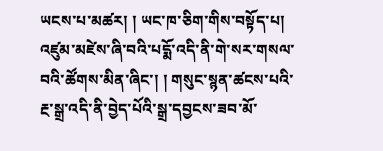ཡངས་པ་མཚར། ། ཡང་ཁ་ཅིག་གིས་བསྟོད་པ། འཛུམ་མཛེས་ཞི་བའི་པདྨོ་འདི་ནི་གེ་སར་གསལ་བའི་ཚོགས་མིན་ཞིང་། ། གསུང་སྙན་ཚངས་པའི་རྔ་སྒྲ་འདི་ནི་བྱེད་པོའི་སྒྲ་དབྱངས་ཟབ་མོ་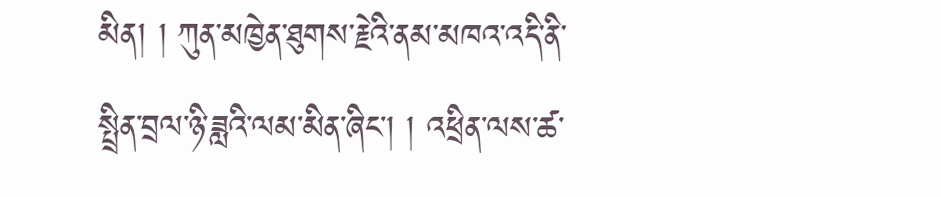མིན། ། ཀུན་མཁྱེན་ཐུགས་རྗེའི་ནམ་མཁའ་འདི་ནི་སྤྲིན་བྲལ་ཉི་ཟླའི་ལམ་མིན་ཞིང་། ། འཕྲིན་ལས་ཚ་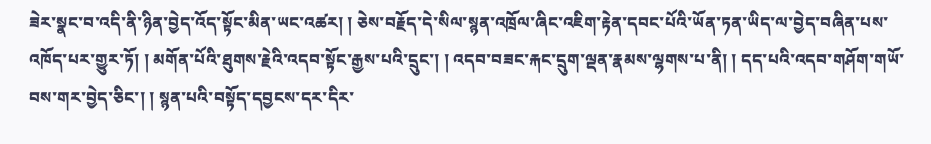ཟེར་སྣང་བ་འདི་ནི་ཉིན་བྱེད་འོད་སྟོང་མིན་ཡང་འཚར། ། ཅེས་བརྗོད་དེ་སིལ་སྙན་འཁྲོལ་ཞིང་འཇིག་རྟེན་དབང་པོའི་ཡོན་ཏན་ཡིད་ལ་བྱེད་བཞིན་པས་འཁོད་པར་གྱུར་ཏོ། ། མགོན་པོའི་ཐུགས་རྗེའི་འདབ་སྟོང་རྒྱས་པའི་དྲུང་། ། འདབ་བཟང་རྐང་དྲུག་ལྡན་རྣམས་ལྷགས་པ་ནི། ། དད་པའི་འདབ་གཤོག་གཡོ་བས་གར་བྱེད་ཅིང་། ། སྙན་པའི་བསྟོད་དབྱངས་དར་དིར་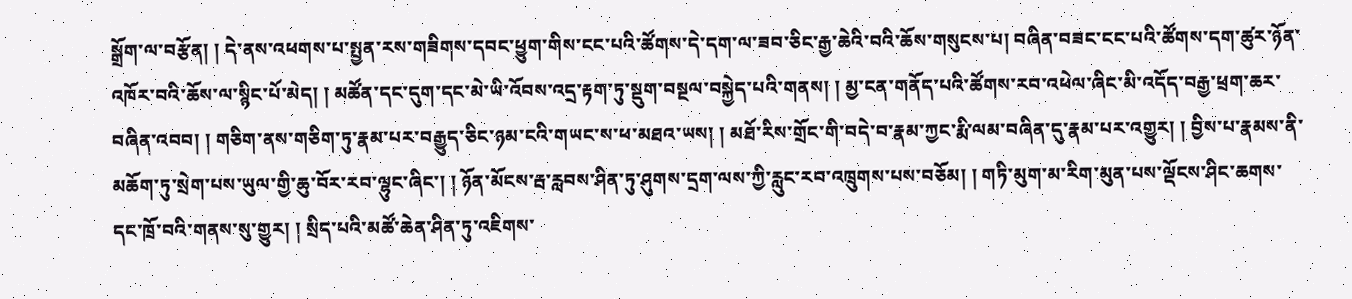སྒྲོག་ལ་བརྩོན། ། དེ་ནས་འཕགས་པ་སྤྱན་རས་གཟིགས་དབང་ཕྱུག་གིས་ངང་པའི་ཚོགས་དེ་དག་ལ་ཟབ་ཅིང་རྒྱ་ཆེའི་བའི་ཆོས་གསུངས་པ། བཞིན་བཟང་ངང་པའི་ཚོགས་དག་ཚུར་ཉོན་འཁོར་བའི་ཆོས་ལ་སྙིང་པོ་མེད། ། མཚོན་དང་དུག་དང་མེ་ཡི་འོབས་འདྲ་རྟག་ཏུ་སྡུག་བསྔལ་བསྐྱེད་པའི་གནས། ། མྱ་ངན་གནོད་པའི་ཚོགས་རབ་འཕེལ་ཞིང་མི་འདོད་བརྒྱ་ཕྲག་ཆར་བཞིན་འབབ། ། གཅིག་ནས་གཅིག་ཏུ་རྣམ་པར་བརྒྱུད་ཅིང་ཉམ་ངའི་གཡང་ས་ཕ་མཐའ་ཡས། ། མཐོ་རིས་གྲོང་གི་བདེ་བ་རྣམ་ཀྱང་རྨི་ལམ་བཞིན་དུ་རྣམ་པར་འགྱུར། ། བྱིས་པ་རྣམས་ནི་མཆོག་ཏུ་སྲེག་པས་ཡུལ་གྱི་ཆུ་བོར་རབ་ལྷུང་ཞིང་། ། ཉོན་མོངས་རྦ་རླབས་ཤིན་ཏུ་ཤུགས་དྲག་ལས་ཀྱི་རླུང་རབ་འཁྲུགས་པས་བཅོམ། ། གཏི་མུག་མ་རིག་མུན་པས་ལྡོངས་ཤིང་ཆགས་དང་ཁྲོ་བའི་གནས་སུ་གྱུར། ། སྲིད་པའི་མཚོ་ཆེན་ཤིན་ཏུ་འཇིགས་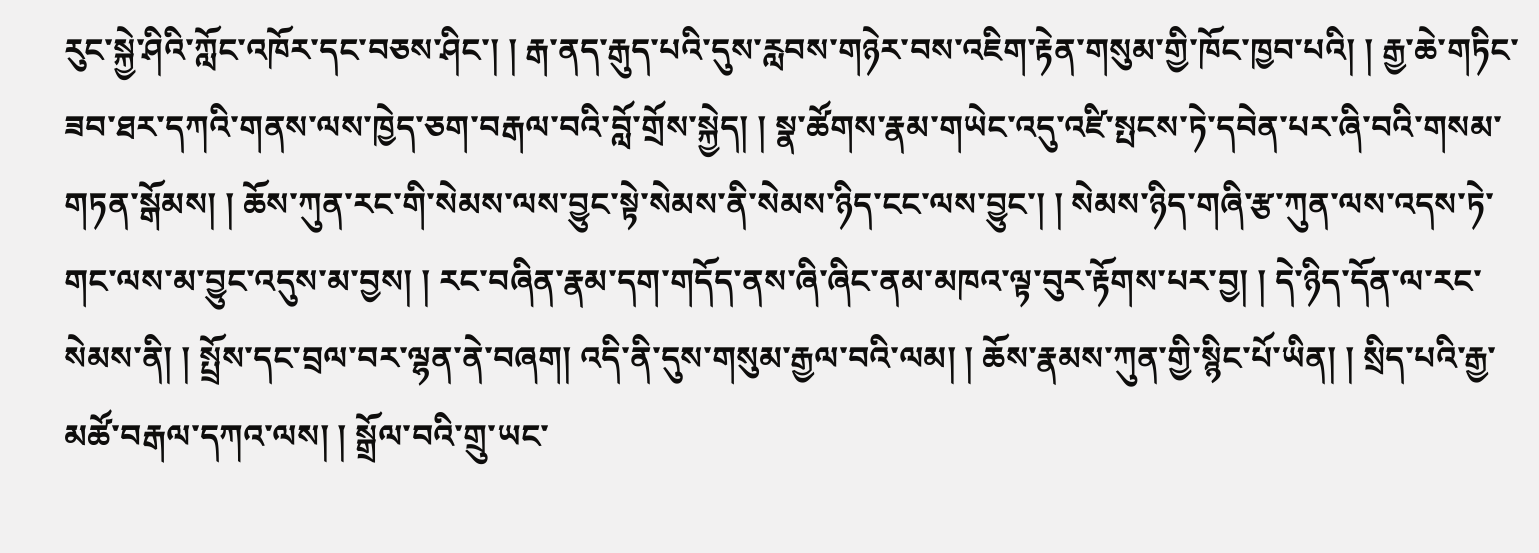རུང་སྐྱེ་ཤིའི་ཀློང་འཁོར་དང་བཅས་ཤིང་། ། རྒ་ནད་རྒུད་པའི་དུས་རླབས་གཉེར་བས་འཇིག་རྟེན་གསུམ་གྱི་ཁོང་ཁྱབ་པའི། ། རྒྱ་ཆེ་གཏིང་ཟབ་ཐར་དཀའི་གནས་ལས་ཁྱེད་ཅག་བརྒལ་བའི་བློ་གྲོས་སྐྱེད། ། སྣ་ཚོགས་རྣམ་གཡེང་འདུ་འཛི་སྤངས་ཏེ་དབེན་པར་ཞི་བའི་གསམ་གཏན་སྒོམས། ། ཆོས་ཀུན་རང་གི་སེམས་ལས་བྱུང་སྟེ་སེམས་ནི་སེམས་ཉིད་ངང་ལས་བྱུང་། ། སེམས་ཉིད་གཞི་རྩ་ཀུན་ལས་འདས་ཏེ་གང་ལས་མ་བྱུང་འདུས་མ་བྱས། ། རང་བཞིན་རྣམ་དག་གདོད་ནས་ཞི་ཞིང་ནམ་མཁའ་ལྟ་བུར་རྟོགས་པར་བྱ། ། དེ་ཉིད་དོན་ལ་རང་སེམས་ནི། ། སྤྲོས་དང་བྲལ་བར་ལྷན་ནེ་བཞག། འདི་ནི་དུས་གསུམ་རྒྱལ་བའི་ལམ། ། ཆོས་རྣམས་ཀུན་གྱི་སྙིང་པོ་ཡིན། ། སྲིད་པའི་རྒྱ་མཚོ་བརྒལ་དཀའ་ལས། ། སྒྲོལ་བའི་གྲུ་ཡང་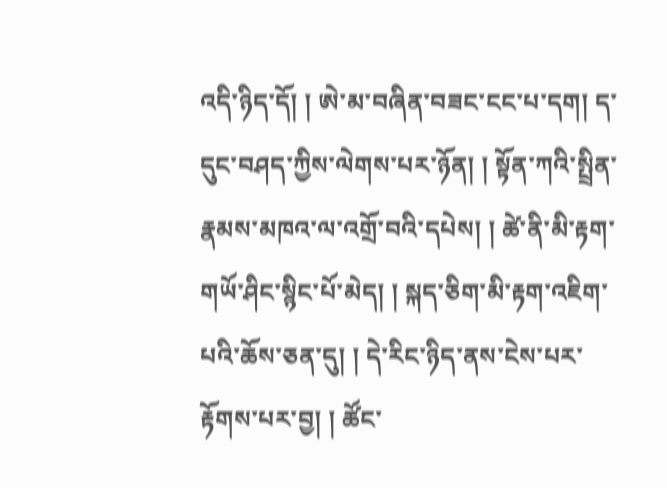འདི་ཉིད་དོ། ། ཨེ་མ་བཞིན་བཟང་ངང་པ་དག། ད་དུང་བཤད་ཀྱིས་ལེགས་པར་ཉོན། ། སྟོན་ཀའི་སྤྲིན་རྣམས་མཁའ་ལ་འགྲོ་བའི་དཔེས། ། ཚེ་ནི་མི་རྟག་གཡོ་ཤིང་སྙིང་པོ་མེད། ། སྐད་ཅིག་མི་རྟག་འཇིག་པའི་ཆོས་ཅན་དུ། ། དེ་རིང་ཉིད་ནས་ངེས་པར་རྟོགས་པར་བྱ། ། ཚོང་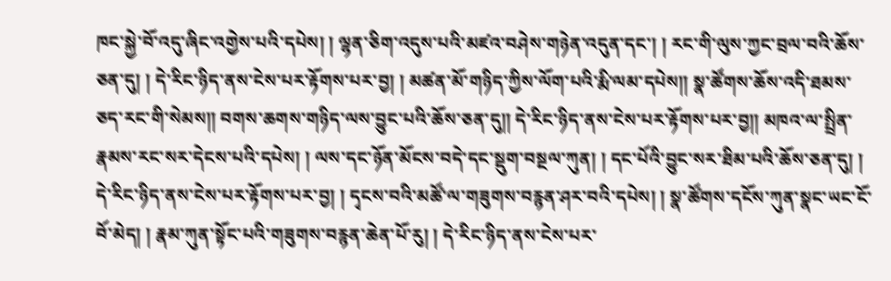ཁང་སྐྱེ་བོ་འདུ་ཞིང་འགྱེས་པའི་དཔེས། ། ལྷན་ཅིག་འདུས་པའི་མཛའ་བཤེས་གཉེན་འདུན་དང་། ། རང་གི་ལུས་ཀྱང་བྲལ་བའི་ཆོས་ཅན་དུ། ། དེ་རིང་ཉིད་ནས་ངེས་པར་རྟོགས་པར་བྱ། ། མཚན་མོ་གཉིད་ཀྱིས་ལོག་པའི་རྨི་ལམ་དཔེས༎ སྣ་ཚོགས་ཆོས་འདི་ཐམས་ཅད་རང་གི་སེམས༎ བགས་ཆགས་གཉིད་ལས་བྱུང་པའི་ཆོས་ཅན་དུ༎ དེ་རིང་ཉིད་ནས་ངེས་པར་རྟོགས་པར་བྱ༎ མཁའ་ལ་སྤྲིན་རྣམས་རང་སར་དེངས་པའི་དཔེས། ། ལས་དང་ཉོན་མོངས་བདེ་དང་སྡུག་བསྔལ་ཀུན། ། དང་པོའི་བྱུང་སར་ཐིམ་པའི་ཆོས་ཅན་དུ། ། དེ་རིང་ཉིད་ནས་ངེས་པར་རྟོགས་པར་བྱ། ། དྭངས་བའི་མཚོ་ལ་གཟུགས་བརྙན་ཤར་བའི་དཔེས། ། སྣ་ཚོགས་དངོས་ཀུན་སྣང་ཡང་ངོ་བོ་མེད། ། རྣམ་ཀུན་སྟོང་པའི་གཟུགས་བརྙན་ཆེན་པོ་རུ། ། དེ་རིང་ཉིད་ནས་ངེས་པར་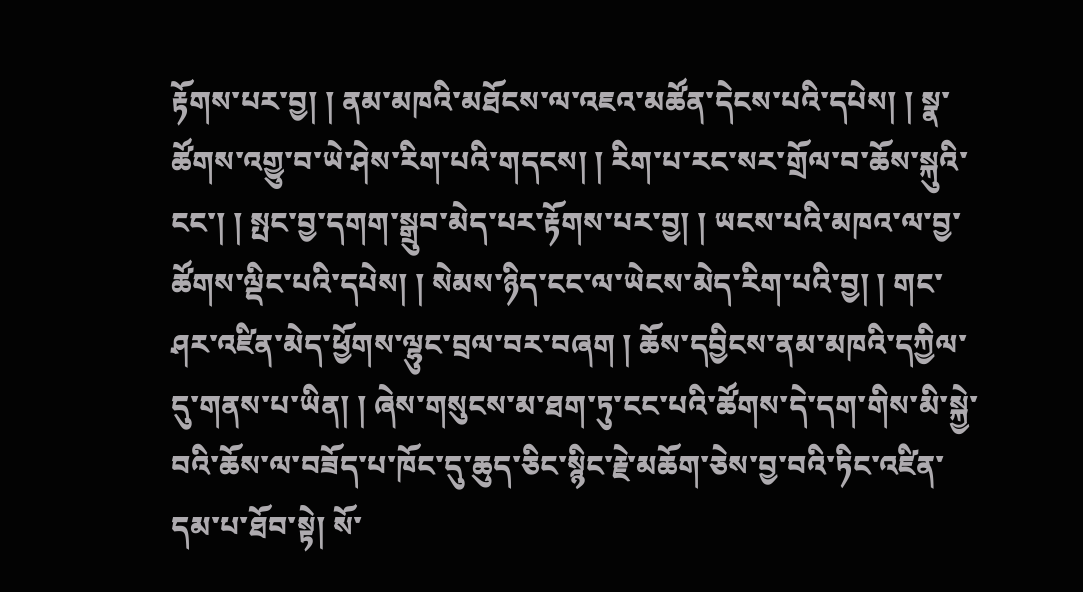རྟོགས་པར་བྱ། ། ནམ་མཁའི་མཐོངས་ལ་འཇའ་མཚོན་དེངས་པའི་དཔེས། ། སྣ་ཚོགས་འགྱུ་བ་ཡེ་ཤེས་རིག་པའི་གདངས། ། རིག་པ་རང་སར་གྲོལ་བ་ཆོས་སྐུའི་ངང་། ། སྤང་བྱ་དགག་སྒྲུབ་མེད་པར་རྟོགས་པར་བྱ། ། ཡངས་པའི་མཁའ་ལ་བྱ་ཚོགས་ལྡིང་པའི་དཔེས། ། སེམས་ཉིད་ངང་ལ་ཡེངས་མེད་རིག་པའི་བྱ། ། གང་ཤར་འཛིན་མེད་ཕྱོགས་ལྷུང་བྲལ་བར་བཞག ། ཆོས་དབྱིངས་ནམ་མཁའི་དཀྱིལ་དུ་གནས་པ་ཡིན། ། ཞེས་གསུངས་མ་ཐག་ཏུ་ངང་པའི་ཚོགས་དེ་དག་གིས་མི་སྐྱེ་བའི་ཆོས་ལ་བཟོད་པ་ཁོང་དུ་ཆུད་ཅིང་སྙིང་རྗེ་མཆོག་ཅེས་བྱ་བའི་ཏིང་འཛིན་དམ་པ་ཐོབ་སྟེ། སོ་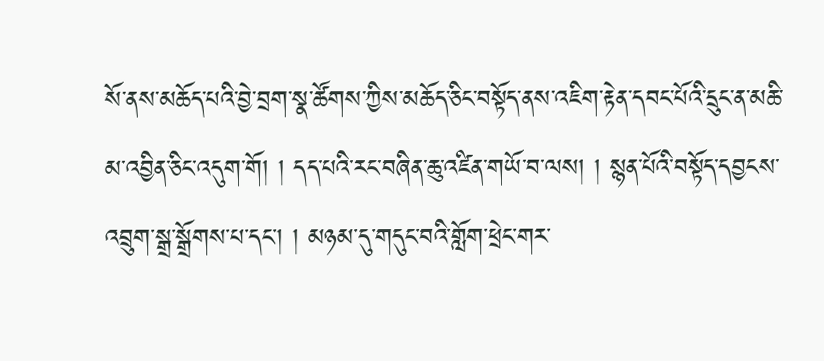སོ་ནས་མཆོད་པའི་བྱེ་བྲག་སྣ་ཚོགས་ཀྱིས་མཆོད་ཅིང་བསྟོད་ནས་འཇིག་རྟེན་དབང་པོའི་དྲུང་ན་མཆི་མ་འབྱིན་ཅིང་འདུག་གོ། ། དད་པའི་རང་བཞིན་ཆུ་འཛིན་གཡོ་བ་ལས། ། སྙན་པོའི་བསྟོད་དབྱངས་འབྲུག་སྒྲ་སྒྲོགས་པ་དང་། ། མཉམ་དུ་གདུང་བའི་གློག་ཕྲེང་གར་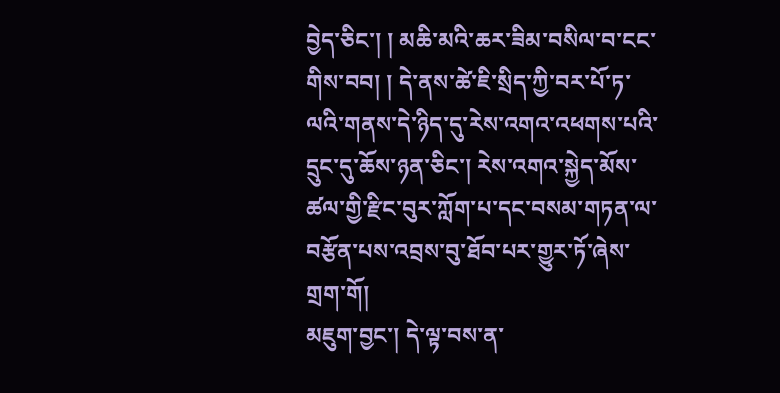བྱེད་ཅིང་། ། མཆི་མའི་ཆར་ཟིམ་བསིལ་བ་ངང་གིས་བབ། ། དེ་ནས་ཚེ་ཇི་སྲིད་ཀྱི་བར་པོ་ཏ་ལའི་གནས་དེ་ཉིད་དུ་རེས་འགའ་འཕགས་པའི་དྲུང་དུ་ཆོས་ཉན་ཅིང་། རེས་འགའ་སྐྱེད་མོས་ཚལ་གྱི་རྫིང་བུར་ཀློག་པ་དང་བསམ་གཏན་ལ་བརྩོན་པས་འབྲས་བུ་ཐོབ་པར་གྱུར་ཏོ་ཞེས་གྲག་གོ།
མཇུག་བྱང་། དེ་ལྟ་བས་ན་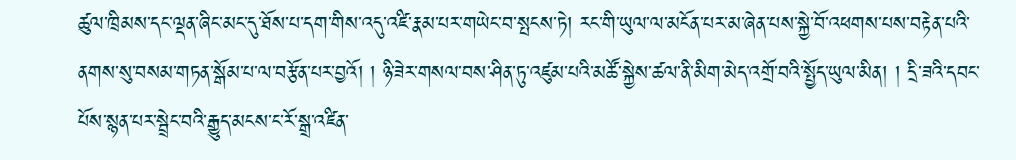ཚུལ་ཁྲིམས་དང་ལྡན་ཞིང་མང་དུ་ཐོས་པ་དག་གིས་འདུ་འཛི་རྣམ་པར་གཡེང་བ་སྤངས་ཏེ། རང་གི་ཡུལ་ལ་མངོན་པར་མ་ཞེན་པས་སྐྱེ་བོ་འཕགས་པས་བརྟེན་པའི་ནགས་སུ་བསམ་གཏན་སྒོམ་པ་ལ་བརྩོན་པར་བྱའོ། ། ཉི་ཟེར་གསལ་བས་ཤིན་ཏུ་འཛུམ་པའི་མཚོ་སྐྱེས་ཚལ་ནི་མིག་མེད་འགྲོ་བའི་སྤྱོད་ཡུལ་མིན། ། དྲི་ཟའི་དབང་པོས་སྙན་པར་སྦྲེང་བའི་རྒྱུད་མངས་ང་རོ་སྒྲ་འཛིན་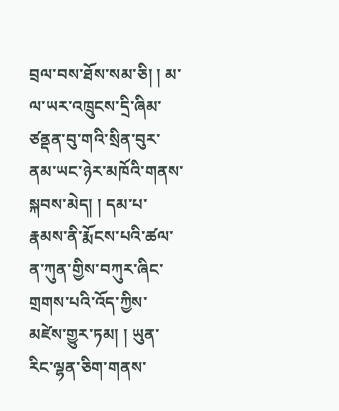བྲལ་བས་ཐོས་སམ་ཅི། ། མ་ལ་ཡར་འཁྲུངས་དྲི་ཞིམ་ཙནྡན་བུ་གའི་སྲིན་བུར་ནམ་ཡང་ཉེར་མཁོའི་གནས་སྐབས་མེད། ། དམ་པ་རྣམས་ནི་རྨོངས་པའི་ཚལ་ན་ཀུན་གྱིས་བཀུར་ཞིང་གྲགས་པའི་འོད་ཀྱིས་མཛེས་གྱུར་ཏམ། ། ཡུན་རིང་ལྷན་ཅིག་གནས་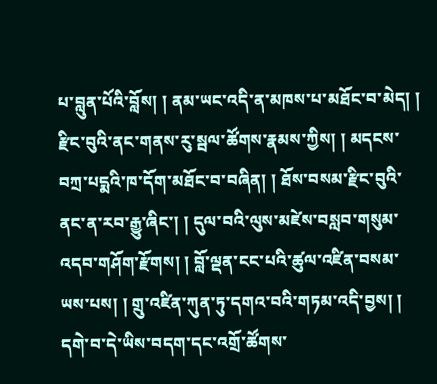པ་བླུན་པོའི་བློས། ། ནམ་ཡང་འདི་ན་མཁས་པ་མཐོང་བ་མེད། ། རྫིང་བུའི་ནང་གནས་རུ་སྦལ་ཚོགས་རྣམས་ཀྱིས། ། མདངས་བཀྲ་པདྨའི་ཁ་དོག་མཐོང་བ་བཞིན། ། ཐོས་བསམ་རྫིང་བུའི་ནང་ན་རབ་རྒྱུ་ཞིང་། ། དུལ་བའི་ལུས་མཛེས་བསླབ་གསུམ་འདབ་གཤོག་རྫོགས། ། བློ་ལྡན་ངང་པའི་ཚུལ་འཛིན་བསམ་ཡས་པས། ། གྲུ་འཛིན་ཀུན་ཏུ་དགའ་བའི་གཏམ་འདི་བྱས། ། དགེ་བ་དེ་ཡིས་བདག་དང་འགྲོ་ཚོགས་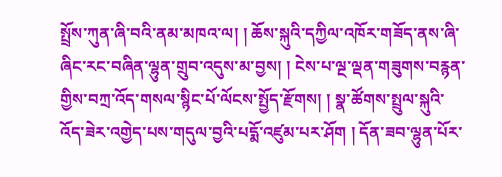སྤྲོས་ཀུན་ཞི་བའི་ནམ་མཁའ་ལ། ། ཆོས་སྐུའི་དཀྱིལ་འཁོར་གཟོད་ནས་ཞི་ཞིང་རང་བཞིན་ལྷུན་གྲུབ་འདུས་མ་བྱས། ། ངེས་པ་ལྔ་ལྡན་གཟུགས་བརྙན་གྱིས་བཀྲ་འོད་གསལ་སྙིང་པོ་ལོངས་སྤྱོད་རྫོགས། ། སྣ་ཚོགས་སྤྲུལ་སྐུའི་འོད་ཟེར་འགྱེད་པས་གདུལ་བྱའི་པདྨོ་འཛུམ་པར་ཤོག ། དོན་ཟབ་ལྷུན་པོར་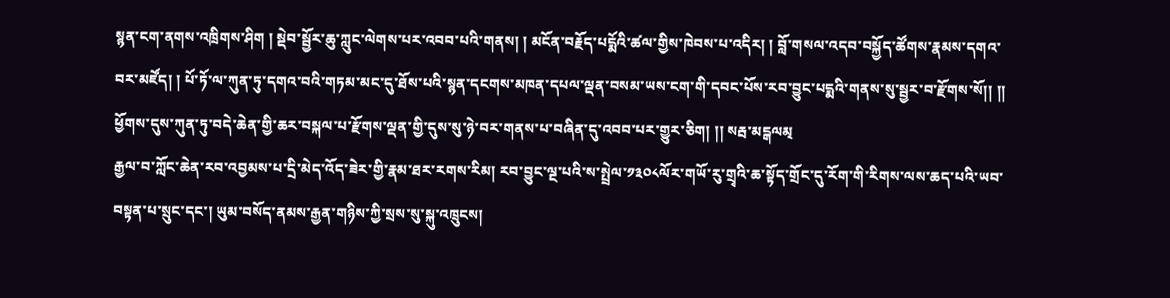སྙན་ངག་ནགས་འཁྲིགས་ཤིག ། སྡེབ་སྦྱོར་ཆུ་ཀླུང་ལེགས་པར་འབབ་པའི་གནས། ། མངོན་བརྗོད་པདྨོའི་ཚལ་གྱིས་ཁེབས་པ་འདིར། ། བློ་གསལ་འདབ་བསྐྱོད་ཚོགས་རྣམས་དགའ་བར་མཛོད། ། པོ་ཏོ་ལ་ཀུན་ཏུ་དགའ་བའི་གཏམ་མང་དུ་ཐོས་པའི་སྙན་དངགས་མཁན་དཔལ་ལྡན་བསམ་ཡས་ངག་གི་དབང་པོས་རབ་བྱུང་པདྨའི་གནས་སུ་སྦྱར་བ་རྫོགས་སོ།། །།
ཕྱོགས་དུས་ཀུན་ཏུ་བདེ་ཆེན་གྱི་ཆར་བསྐལ་པ་རྫོགས་ལྡན་གྱི་དུས་སུ་ཉེ་བར་གནས་པ་བཞིན་དུ་འབབ་པར་གྱུར་ཅིག། །། སརྦ་མངྒལམ྄
རྒྱལ་བ་ཀློང་ཆེན་རབ་འབྱམས་པ་དྲི་མེད་འོད་ཟེར་གྱི་རྣམ་ཐར་རགས་རིམ། རབ་བྱུང་ལྔ་པའི་ས་སྤྲེལ་༡༣༠༨ལོར་གཡོ་རུ་གྲྭའི་ཆ་སྟོད་གྲོང་དུ་རོག་གི་རིགས་ལས་ཆད་པའི་ཡབ་བསྟན་པ་སྲུང་དང་། ཡུམ་བསོད་ནམས་རྒྱན་གཉིས་ཀྱི་སྲས་སུ་སྐུ་འཁྲུངས།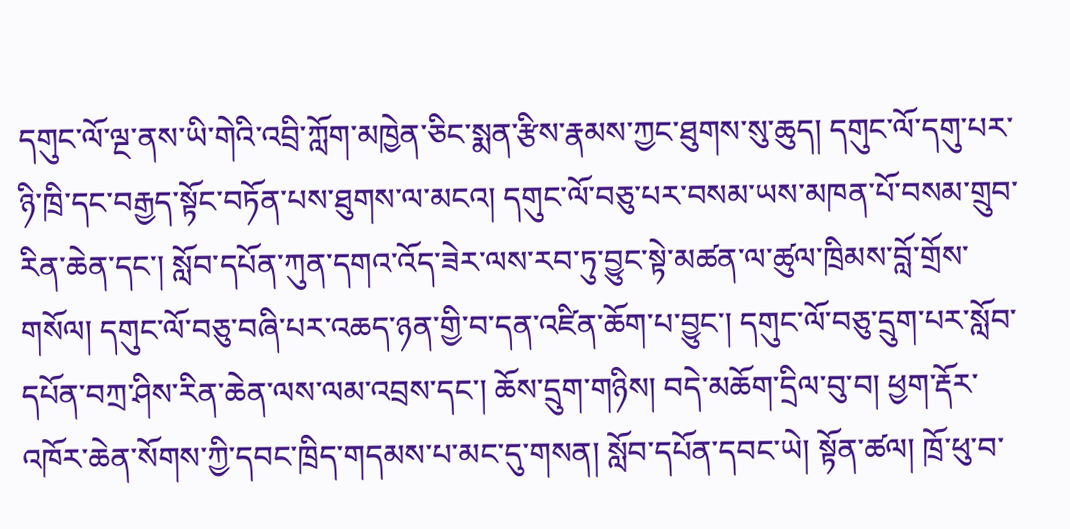དགུང་ལོ་ལྔ་ནས་ཡི་གེའི་འབྲི་ཀློག་མཁྱེན་ཅིང་སྨན་རྩིས་རྣམས་ཀྱང་ཐུགས་སུ་ཆུད། དགུང་ལོ་དགུ་པར་ཉི་ཁྲི་དང་བརྒྱད་སྟོང་བཏོན་པས་ཐུགས་ལ་མངའ། དགུང་ལོ་བཅུ་པར་བསམ་ཡས་མཁན་པོ་བསམ་གྲུབ་རིན་ཆེན་དང་། སློབ་དཔོན་ཀུན་དགའ་འོད་ཟེར་ལས་རབ་ཏུ་བྱུང་སྟེ་མཚན་ལ་ཚུལ་ཁྲིམས་བློ་གྲོས་གསོལ། དགུང་ལོ་བཅུ་བཞི་པར་འཆད་ཉན་གྱི་བ་དན་འཛིན་ཆོག་པ་བྱུང་། དགུང་ལོ་བཅུ་དྲུག་པར་སློབ་དཔོན་བཀྲ་ཤིས་རིན་ཆེན་ལས་ལམ་འབྲས་དང་། ཆོས་དྲུག་གཉིས། བདེ་མཆོག་དྲིལ་བུ་བ། ཕྱག་རྡོར་འཁོར་ཆེན་སོགས་ཀྱི་དབང་ཁྲིད་གདམས་པ་མང་དུ་གསན། སློབ་དཔོན་དབང་ཡེ། སྟོན་ཚལ། ཁྲོ་ཕུ་བ་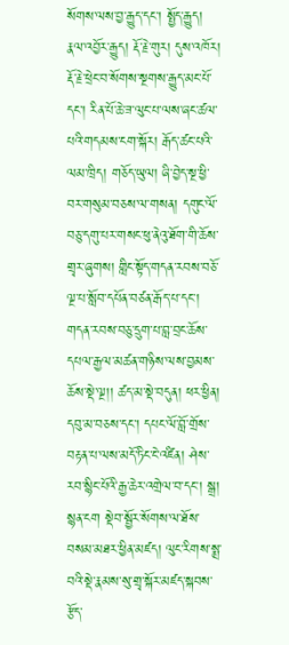སོགས་ལས་བྱ་རྒྱུད་དང་། སྤྱོད་རྒྱུད། རྣལ་འབྱོར་རྒྱུད། རྡོ་རྗེ་གུར། དུས་འཁོར། རྡོ་རྗེ་ཕྲེང་བ་སོགས་སྔགས་རྒྱུད་མང་པོ་དང་། རིན་པོ་ཆེ་ཟ་ལུང་པ་ལས་ཞང་ཚལ་པའི་གདམས་ངག་སྐོར། རྒོད་ཚང་པའི་ལམ་ཁྲིད། གཅོད་ཡུལ། ཞི་བྱེད་སྔ་ཕྱི་བར་གསུམ་བཅས་ལ་གསན། དགུང་ལོ་བཅུ་དགུ་པར་གསང་ཕུ་ནེའུ་ཐོག་གི་ཆོས་གྲྭར་ཞུགས། གླིང་སྟོད་གདན་རབས་བཅོ་ལྔ་པ་སློབ་དཔོན་བཙན་རྒོད་པ་དང་། གདན་རབས་བཅུ་དྲུག་པ་བླ་བྲང་ཆོས་དཔལ་རྒྱལ་མཚན་གཉིས་ལས་བྱམས་ཆོས་སྡེ་ལྔ།། ཚད་མ་སྡེ་བདུན། ཕར་ཕྱིན། དབུ་མ་བཅས་དང་། དཔང་ལོ་བློ་གྲོས་བརྟན་པ་ལས་མདོ་ཏིང་ངེ་འཛིན། ཤེས་རབ་སྙིང་པོའི་རྒྱ་ཆེར་འགྲེལ་བ་དང་། སྒྲ། སྙན་ངག སྡེབ་སྦྱོར་སོགས་ལ་ཐོས་བསམ་མཐར་ཕྱིན་མཛད། ལུང་རིགས་སྨྲ་བའི་སྡེ་རྣམས་སུ་གྲྭ་སྐོར་མཛད་སྐབས་རྩོད་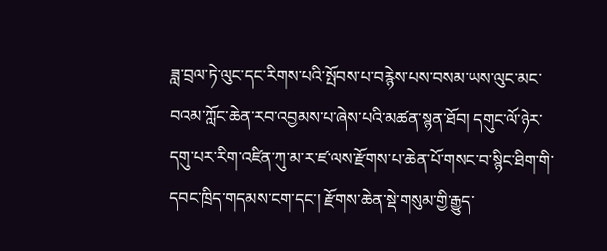ཟླ་བྲལ་ཏེ་ལུང་དང་རིགས་པའི་སྤོབས་པ་བརྙེས་པས་བསམ་ཡས་ལུང་མང་བའམ་ཀློང་ཆེན་རབ་འབྱམས་པ་ཞེས་པའི་མཚན་སྙན་ཐོབ། དགུང་ལོ་ཉེར་དགུ་པར་རིག་འཛིན་ཀུ་མ་ར་ཛ་ལས་རྫོགས་པ་ཆེན་པོ་གསང་བ་སྙིང་ཐིག་གི་དབང་ཁྲིད་གདམས་ངག་དང་། རྫོགས་ཆེན་སྡེ་གསུམ་གྱི་རྒྱུད་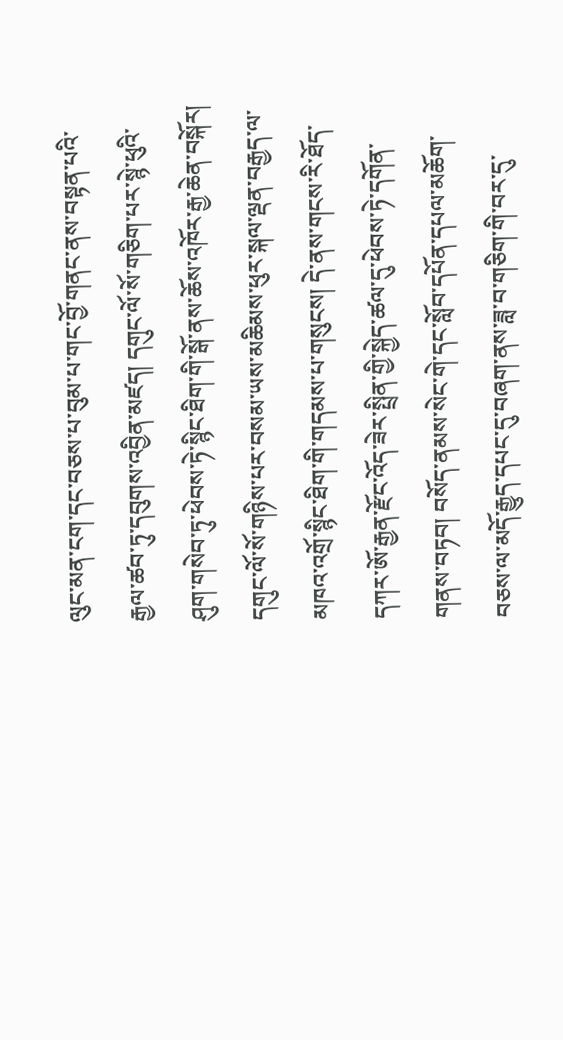ལུང་མན་ངག་དང་བཅས་པ་བུམ་པ་གང་བྱོ་གནང་ནས་བསྟན་པའི་རྒྱལ་ཚབ་ཏུ་དབུགས་འབྱིན་མཛད། དགུང་ལོ་སོ་གཅིག་པར་སྙེ་ཕུའི་ཤུག་གསེབ་ཏུ་ཕེབས་ཏེ་སྙིང་ཐིག་གི་སྒོ་ནས་ཆོས་འཁོར་རྒྱ་ཆེན་བསྐོར། དགུང་ལོ་སོ་གཉིས་པར་བསམ་ཡས་མཆིམས་ཕུར་སྐལ་ལྡན་བརྒྱད་ལ་མཁའ་འགྲོ་སྙིང་ཐིག་གི་གདམས་པ་གསུངས། དེ་ནས་གངས་རི་ཐོད་དཀར་ཨོ་རྒྱན་རྫོང་འོད་ཟེར་སྤྲིན་གྱི་སྐྱེད་ཚལ་དུ་ཕེབས་ཏེ་དགོན་གནས་བཏབ། བསོད་ནམས་སེང་གེ་དང་སློབ་དཔོན་དཔལ་མཆོག་བཅས་ལ་མདོ་རྒྱུད་དཔང་དུ་བཞག་ནས་ཟླ་བ་གཅིག་གི་བར་དུ་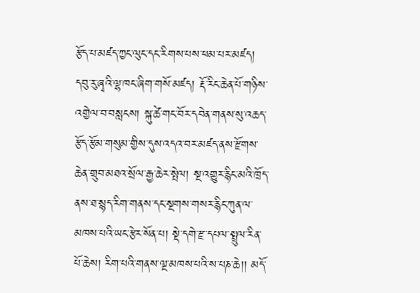རྩོད་པ་མཛད་ཀྱང་ལུང་དང་རིགས་པས་ཕམ་པར་མཛད། དབུ་རུ་ཞྭའི་ལྷ་ཁང་ཞིག་གསོ་མཛད། རྡོ་རིང་ཆེན་པོ་གཉིས་འགྱེལ་བ་བསླངས། སྐུ་ཚེ་གང་བོར་དབེན་གནས་སུ་འཆད་རྩོད་རྩོམ་གསུམ་གྱིས་དུས་འདའ་བར་མཛད་ནས་རྫོགས་ཆེན་གྲུབ་མཐའ་སྲོལ་རྒྱ་ཆེར་སྤེལ། སྔ་འགྱུར་རྙིང་མའི་ཁྲོད་ནས་ཐ་སྙད་རིག་གནས་དང་སྔགས་གསར་རྙིང་ཀུན་ལ་མཁས་པའི་ཡང་རྩེར་སོན་པ། སྡེ་དགེ་རྫ་དཔལ་སྤྲུལ་རིན་པོ་ཆེས། རིག་པའི་གནས་ལྔ་མཁས་པའི་ས་པཎ་ཆེ།། མདོ་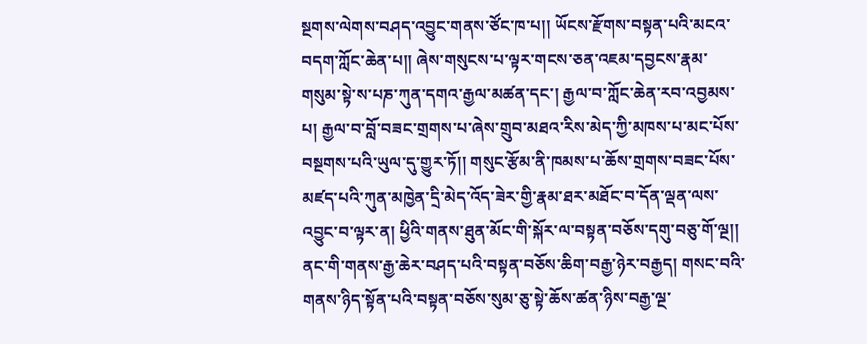སྔགས་ལེགས་བཤད་འབྱུང་གནས་ཙོང་ཁ་པ།། ཡོངས་རྫོགས་བསྟན་པའི་མངའ་བདག་ཀློང་ཆེན་པ།། ཞེས་གསུངས་པ་ལྟར་གངས་ཅན་འཇམ་དབྱངས་རྣམ་གསུམ་སྟེ་ས་པཎ་ཀུན་དགའ་རྒྱལ་མཚན་དང་། རྒྱལ་བ་ཀློང་ཆེན་རབ་འབྱམས་པ། རྒྱལ་བ་བློ་བཟང་གྲགས་པ་ཞེས་གྲུབ་མཐའ་རིས་མེད་ཀྱི་མཁས་པ་མང་པོས་བསྔགས་པའི་ཡུལ་དུ་གྱུར་ཏོ།། གསུང་རྩོམ་ནི་ཁམས་པ་ཆོས་གྲགས་བཟང་པོས་མཛད་པའི་ཀུན་མཁྱེན་དྲི་མེད་འོད་ཟེར་གྱི་རྣམ་ཐར་མཐོང་བ་དོན་ལྡན་ལས་འབྱུང་བ་ལྟར་ན། ཕྱིའི་གནས་ཐུན་མོང་གི་སྐོར་ལ་བསྟན་བཅོས་དགུ་བཅུ་གོ་ལྔ།། ནང་གི་གནས་རྒྱ་ཆེར་བཤད་པའི་བསྟན་བཅོས་ཆིག་བརྒྱ་ཉེར་བརྒྱད། གསང་བའི་གནས་ཉིད་སྟོན་པའི་བསྟན་བཅོས་སུམ་ཅུ་སྟེ་ཆོས་ཚན་ཉིས་བརྒྱ་ལྔ་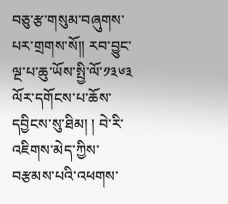བཅུ་རྩ་གསུམ་བཞུགས་པར་གྲགས་སོ།། རབ་བྱུང་ལྔ་པ་ཆུ་ཡོས་སྤྱི་ལོ་༡༣༦༣ ལོར་དགོངས་པ་ཆོས་དབྱིངས་སུ་ཐིམ། ། བེ་རི་འཇིགས་མེད་ཀྱིས་བརྩམས་པའི་འཕགས་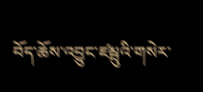བོད་ཆོས་འབྱུང་ཛམྦུའི་གསེར་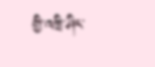གྱི་འཁྲི་ཤིང་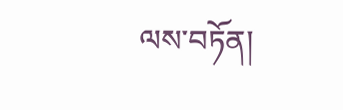ལས་བཏོན།